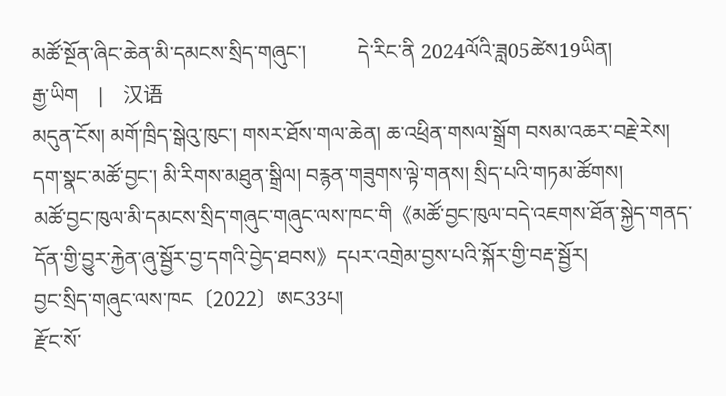མཚོ་སྔོན་ཞིང་ཆེན་མི་དམངས་སྲིད་གཞུང་།          དེ་རིང་ནི 2024ལོའི་ཟླ05ཚེས19ཡིན།
རྒྱ་ཡིག    |    汉语
མདུན་ངོས། མགོ་ཁྲིད་སྒེའུ་ཁུང་། གསར་ཐོས་གལ་ཆེན། ཆ་འཕྲིན་གསལ་སྒྲོག བསམ་འཆར་བརྗེ་རེས། དག་སྣང་མཚོ་བྱང་། མི་རིགས་མཐུན་སྒྲིལ། བརྙན་གཟུགས་ལྟེ་གནས། སྲིད་པའི་གཏམ་ཚོགས།
མཚོ་བྱང་ཁུལ་མི་དམངས་སྲིད་གཞུང་གཞུང་ལས་ཁང་གི《མཚོ་བྱང་ཁུལ་བདེ་འཇགས་ཐོན་སྐྱེད་གནད་དོན་གྱི་བྱུར་རྐྱེན་ཞུ་སྦྱོར་བྱ་དགའི་བྱེད་ཐབས》དཔར་འགྲེམ་བྱས་པའི་སྐོར་གྱི་བརྡ་སྦྱོར།
བྱང་སྲིད་གཞུང་ལས་ཁང〔2022〕ཨང33པ།
རྫོང་སོ་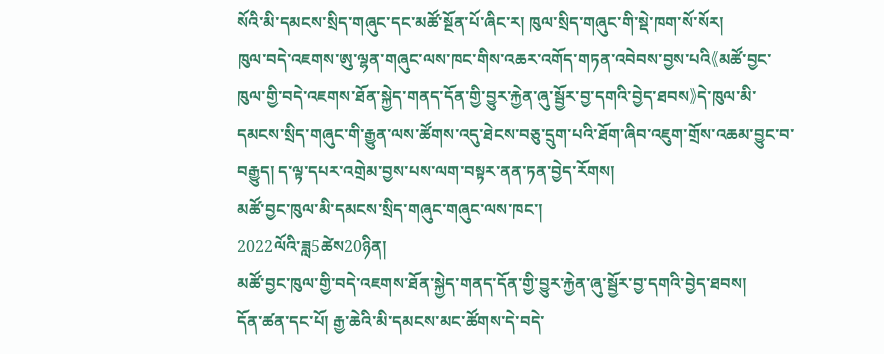སོའི་མི་དམངས་སྲིད་གཞུང་དང་མཚོ་སྔོན་པོ་ཞིང་ར། ཁུལ་སྲིད་གཞུང་གི་སྡེ་ཁག་སོ་སོར།
ཁུལ་བདེ་འཇགས་ཨུ་ལྷན་གཞུང་ལས་ཁང་གིས་འཆར་འགོད་གཏན་འབེབས་བྱས་པའི《མཚོ་བྱང་ཁུལ་གྱི་བདེ་འཇགས་ཐོན་སྐྱེད་གནད་དོན་གྱི་བྱུར་རྐྱེན་ཞུ་སྦྱོར་བྱ་དགའི་བྱེད་ཐབས》དེ་ཁུལ་མི་དམངས་སྲིད་གཞུང་གི་རྒྱུན་ལས་ཚོགས་འདུ་ཐེངས་བཅུ་དྲུག་པའི་ཐོག་ཞིབ་འཇུག་གྲོས་འཆམ་བྱུང་བ་བརྒྱུད། ད་ལྟ་དཔར་འགྲེམ་བྱས་པས་ལག་བསྟར་ནན་ཏན་བྱེད་རོགས།
མཚོ་བྱང་ཁུལ་མི་དམངས་སྲིད་གཞུང་གཞུང་ལས་ཁང་།
2022ལོའི་ཟླ5ཚེས20ཉིན།
མཚོ་བྱང་ཁུལ་གྱི་བདེ་འཇགས་ཐོན་སྐྱེད་གནད་དོན་གྱི་བྱུར་རྐྱེན་ཞུ་སྦྱོར་བྱ་དགའི་བྱེད་ཐབས།
དོན་ཚན་དང་པོ། རྒྱ་ཆེའི་མི་དམངས་མང་ཚོགས་དེ་བདེ་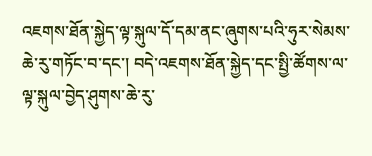འཇགས་ཐོན་སྐྱེད་ལྟ་སྐུལ་དོ་དམ་ནང་ཞུགས་པའི་ཧུར་སེམས་ཆེ་རུ་གཏོང་བ་དང་། བདེ་འཇགས་ཐོན་སྐྱེད་དང་སྤྱི་ཚོགས་ལ་ལྟ་སྐུལ་བྱེད་ཤུགས་ཆེ་རུ་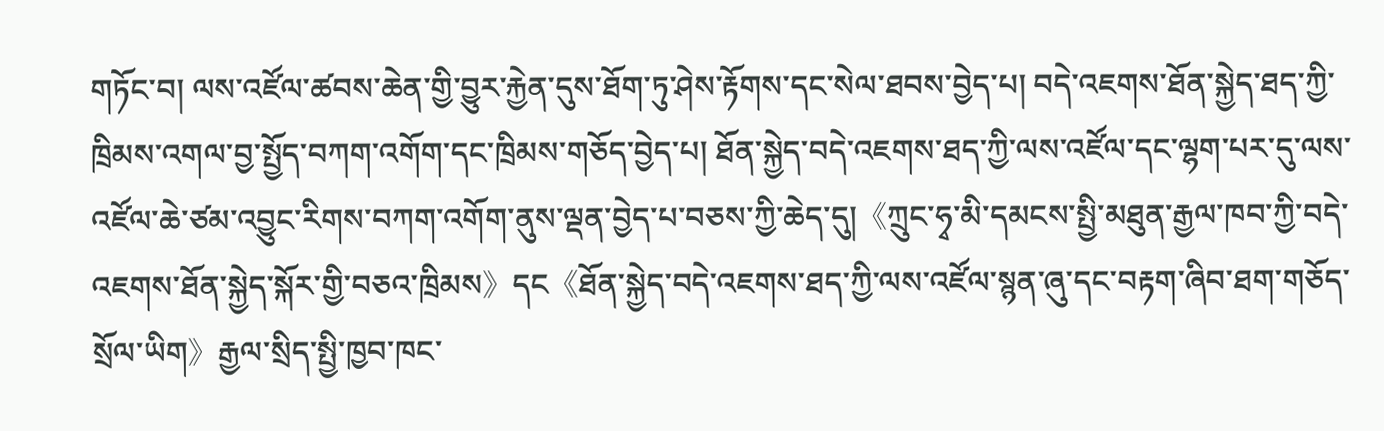གཏོང་བ། ལས་འཛོལ་ཚབས་ཆེན་གྱི་བྱུར་རྐྱེན་དུས་ཐོག་ཏུ་ཤེས་རྟོགས་དང་སེལ་ཐབས་བྱེད་པ། བདེ་འཇགས་ཐོན་སྐྱེད་ཐད་ཀྱི་ཁྲིམས་འགལ་བྱ་སྤྱོད་བཀག་འགོག་དང་ཁྲིམས་གཅོད་བྱེད་པ། ཐོན་སྐྱེད་བདེ་འཇགས་ཐད་ཀྱི་ལས་འཛོལ་དང་ལྷག་པར་དུ་ལས་འཛོལ་ཆེ་ཙམ་འབྱུང་རིགས་བཀག་འགོག་ནུས་ལྡན་བྱེད་པ་བཅས་ཀྱི་ཆེད་དུ།《ཀྲུང་ཧྭ་མི་དམངས་སྤྱི་མཐུན་རྒྱལ་ཁབ་ཀྱི་བདེ་འཇགས་ཐོན་སྐྱེད་སྐོར་གྱི་བཅའ་ཁྲིམས》དང《ཐོན་སྐྱེད་བདེ་འཇགས་ཐད་ཀྱི་ལས་འཛོལ་སྙན་ཞུ་དང་བརྟག་ཞིབ་ཐག་གཅོད་སྲོལ་ཡིག》རྒྱལ་སྲིད་སྤྱི་ཁྱབ་ཁང་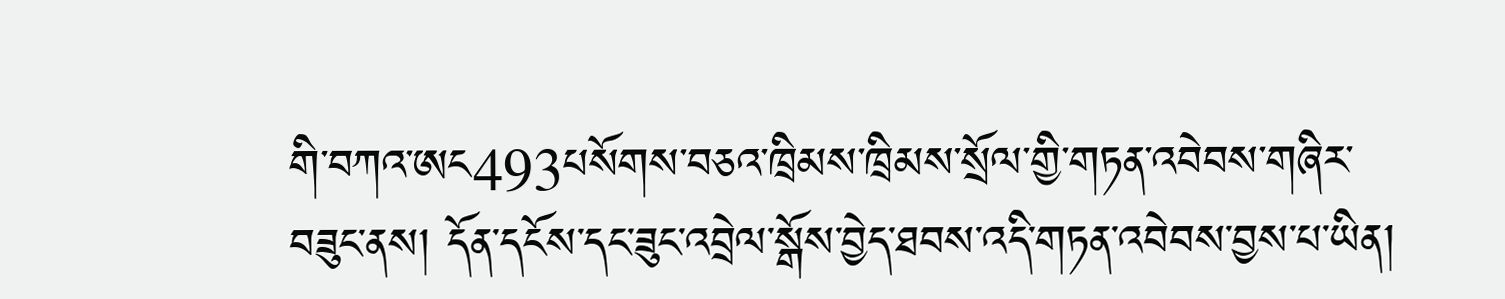གི་བཀའ་ཨང493པསོགས་བཅའ་ཁྲིམས་ཁྲིམས་སྲོལ་གྱི་གཏན་འབེབས་གཞིར་བཟུང་ནས། དོན་དངོས་དང་ཟུང་འབྲེལ་སྒོས་བྱེད་ཐབས་འདི་གཏན་འབེབས་བྱས་པ་ཡིན།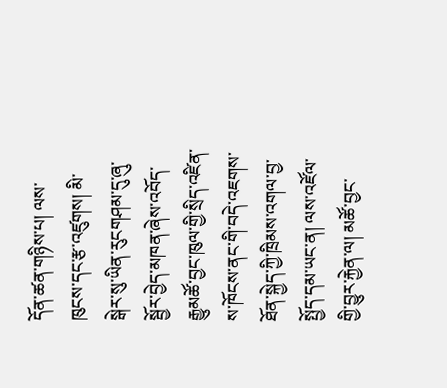དོན་ཚན་གཉིས་པ། ལས་ཁུངས་དང་རྩ་འཛུགས། མི་སྒེར་སུ་ཡིན་རུངགཤམ་དུ་ཞུ་སྦྱོར་བྱེད་མཁན་ཞེས་འབོད་རྒྱུམཚོ་བྱང་ཁུལ་གྱི་སྲིད་འཛིན་ས་ཁོངས་ནང་གི་བདེ་འཇགས་ཐོན་སྐྱེད་ཀྱི་ཁྲིམས་འགལ་བྱ་སྤྱོད་དམ་ཡང་ན། ལས་འཛོལ་གྱི་བྱུར་རྐྱེན་ལ། མཚོ་བྱང་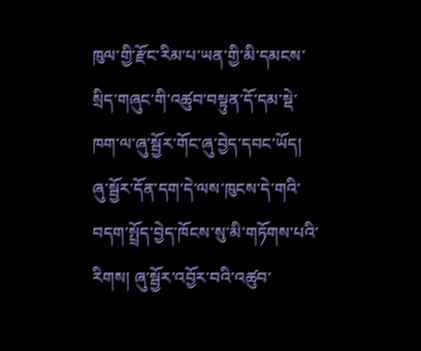ཁུལ་གྱི་རྫོང་རིམ་པ་ཡན་གྱི་མི་དམངས་སྲིད་གཞུང་གི་འཚུབ་བསྟུན་དོ་དམ་སྡེ་ཁག་ལ་ཞུ་སྦྱོར་གོང་ཞུ་བྱེད་དབང་ཡོད།
ཞུ་སྦྱོར་དོན་དག་དེ་ལས་ཁུངས་དེ་གའི་བདག་སྤྲོད་བྱེད་ཁོངས་སུ་མི་གཏོགས་པའི་རིགས། ཞུ་སྦྱོར་འབྱོར་བའི་འཚུབ་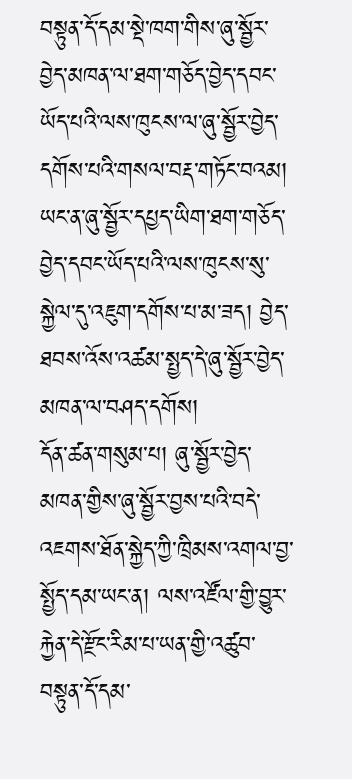བསྟུན་དོ་དམ་སྡེ་ཁག་གིས་ཞུ་སྦྱོར་བྱེད་མཁན་ལ་ཐག་གཅོད་བྱེད་དབང་ཡོད་པའི་ལས་ཁུངས་ལ་ཞུ་སྦྱོར་བྱེད་དགོས་པའི་གསལ་བརྡ་གཏོང་བའམ། ཡང་ན་ཞུ་སྦྱོར་དཔྱད་ཡིག་ཐག་གཅོད་བྱེད་དབང་ཡོད་པའི་ལས་ཁུངས་སུ་སྐྱེལ་དུ་འཇུག་དགོས་པ་མ་ཟད། བྱེད་ཐབས་འོས་འཚམ་སྤྱད་དེ་ཞུ་སྦྱོར་བྱེད་མཁན་ལ་བཤད་དགོས།
དོན་ཚན་གསུམ་པ། ཞུ་སྦྱོར་བྱེད་མཁན་གྱིས་ཞུ་སྦྱོར་བྱས་པའི་བདེ་འཇགས་ཐོན་སྐྱེད་ཀྱི་ཁྲིམས་འགལ་བྱ་སྤྱོད་དམ་ཡང་ན། ལས་འཛོལ་གྱི་བྱུར་རྐྱེན་དེ་རྫོང་རིམ་པ་ཡན་གྱི་འཚུབ་བསྟུན་དོ་དམ་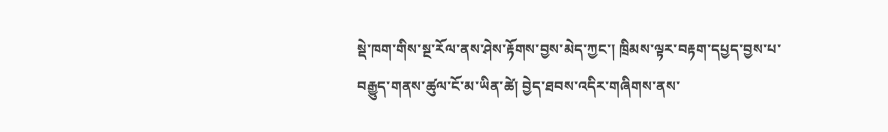སྡེ་ཁག་གིས་སྔ་རོལ་ནས་ཤེས་རྟོགས་བྱས་མེད་ཀྱང་། ཁྲིམས་ལྟར་བརྟག་དཔྱད་བྱས་པ་བརྒྱུད་གནས་ཚུལ་ངོ་མ་ཡིན་ཚེ། བྱེད་ཐབས་འདིར་གཞིགས་ནས་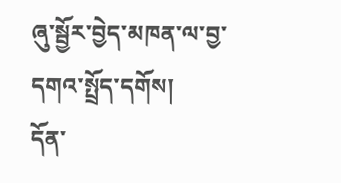ཞུ་སྦྱོར་བྱེད་མཁན་ལ་བྱ་དགའ་སྤྲོད་དགོས།
དོན་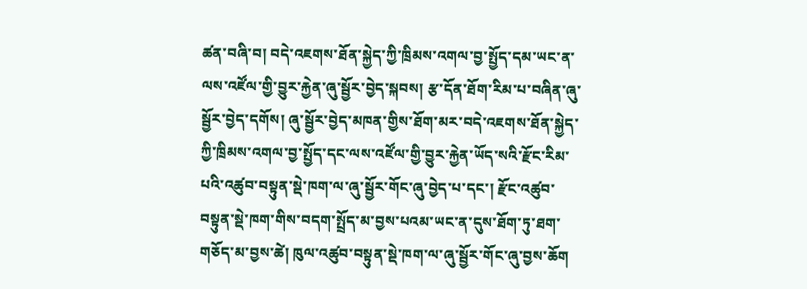ཚན་བཞི་བ། བདེ་འཇགས་ཐོན་སྐྱེད་ཀྱི་ཁྲིམས་འགལ་བྱ་སྤྱོད་དམ་ཡང་ན་ལས་འཛོལ་གྱི་བྱུར་རྐྱེན་ཞུ་སྦྱོར་བྱེད་སྐབས། རྩ་དོན་ཐོག་རིམ་པ་བཞིན་ཞུ་སྦྱོར་བྱེད་དགོས། ཞུ་སྦྱོར་བྱེད་མཁན་གྱིས་ཐོག་མར་བདེ་འཇགས་ཐོན་སྐྱེད་ཀྱི་ཁྲིམས་འགལ་བྱ་སྤྱོད་དང་ལས་འཛོལ་གྱི་བྱུར་རྐྱེན་ཡོད་སའི་རྫོང་རིམ་པའི་འཚུབ་བསྟུན་སྡེ་ཁག་ལ་ཞུ་སྦྱོར་གོང་ཞུ་བྱེད་པ་དང་། རྫོང་འཚུབ་བསྟུན་སྡེ་ཁག་གིས་བདག་སྤྲོད་མ་བྱས་པའམ་ཡང་ན་དུས་ཐོག་ཏུ་ཐག་གཅོད་མ་བྱས་ཚེ། ཁུལ་འཚུབ་བསྟུན་སྡེ་ཁག་ལ་ཞུ་སྦྱོར་གོང་ཞུ་བྱས་ཆོག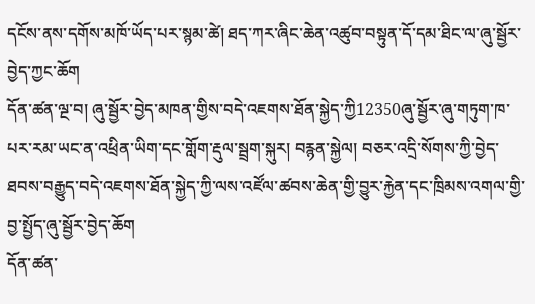དངོས་ནས་དགོས་མཁོ་ཡོད་པར་སྙམ་ཚེ། ཐད་ཀར་ཞིང་ཆེན་འཚུབ་བསྟུན་དོ་དམ་ཐིང་ལ་ཞུ་སྦྱོར་བྱེད་ཀྱང་ཆོག
དོན་ཚན་ལྔ་བ། ཞུ་སྦྱོར་བྱེད་མཁན་གྱིས་བདེ་འཇགས་ཐོན་སྐྱེད་ཀྱི12350ཞུ་སྦྱོར་ཞུ་གཏུག་ཁ་པར་རམ་ཡང་ན་འཕྲིན་ཡིག་དང་གློག་རྡུལ་སྦྲག་སྐུར། བརྙན་སྐྱེལ། བཅར་འདྲི་སོགས་ཀྱི་བྱེད་ཐབས་བརྒྱུད་བདེ་འཇགས་ཐོན་སྐྱེད་ཀྱི་ལས་འཛོལ་ཚབས་ཆེན་གྱི་བྱུར་རྐྱེན་དང་ཁྲིམས་འགལ་གྱི་བྱ་སྤྱོད་ཞུ་སྦྱོར་བྱེད་ཆོག
དོན་ཚན་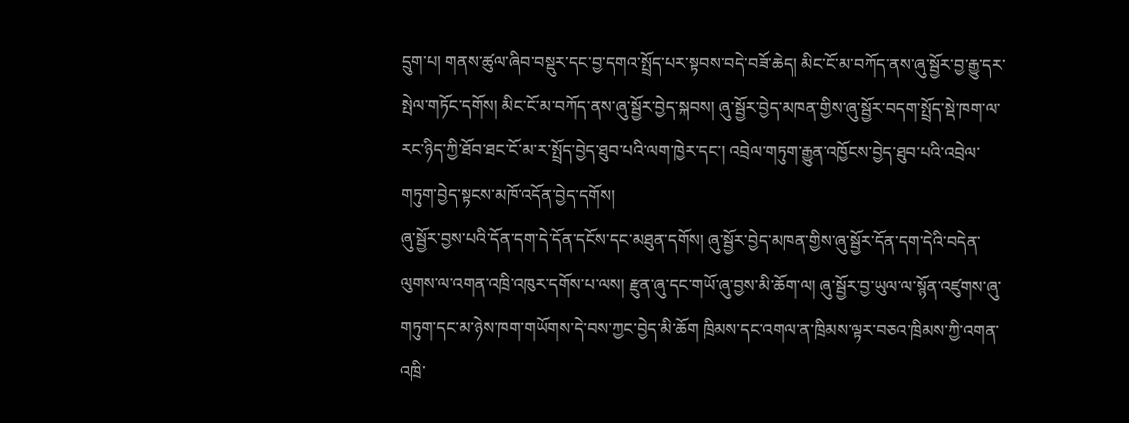དྲུག་པ། གནས་ཚུལ་ཞིབ་བསྡུར་དང་བྱ་དགའ་སྤྲོད་པར་སྟབས་བདེ་བཟོ་ཆེད། མིང་ངོ་མ་བཀོད་ནས་ཞུ་སྦྱོར་བྱ་རྒྱུ་དར་སྤེལ་གཏོང་དགོས། མིང་ངོ་མ་བཀོད་ནས་ཞུ་སྦྱོར་བྱེད་སྐབས། ཞུ་སྦྱོར་བྱེད་མཁན་གྱིས་ཞུ་སྦྱོར་བདག་སྤྲོད་སྡེ་ཁག་ལ་རང་ཉིད་ཀྱི་ཐོབ་ཐང་ངོ་མ་ར་སྤྲོད་བྱེད་ཐུབ་པའི་ལག་ཁྱེར་དང་། འབྲེལ་གཏུག་རྒྱུན་འཁྱོངས་བྱེད་ཐུབ་པའི་འབྲེལ་གཏུག་བྱེད་སྟངས་མཁོ་འདོན་བྱེད་དགོས།
ཞུ་སྦྱོར་བྱས་པའི་དོན་དག་དེ་དོན་དངོས་དང་མཐུན་དགོས། ཞུ་སྦྱོར་བྱེད་མཁན་གྱིས་ཞུ་སྦྱོར་དོན་དག་དེའི་བདེན་ལུགས་ལ་འགན་འཁྲི་འཁུར་དགོས་པ་ལས། རྫུན་ཞུ་དང་གཡོ་ཞུ་བྱས་མི་ཆོག་ལ། ཞུ་སྦྱོར་བྱ་ཡུལ་ལ་སྙོན་འཛུགས་ཞུ་གཏུག་དང་མ་ཉེས་ཁག་གཡོགས་དེ་བས་ཀྱང་བྱེད་མི་ཆོག ཁྲིམས་དང་འགལ་ན་ཁྲིམས་ལྟར་བཅའ་ཁྲིམས་ཀྱི་འགན་འཁྲི་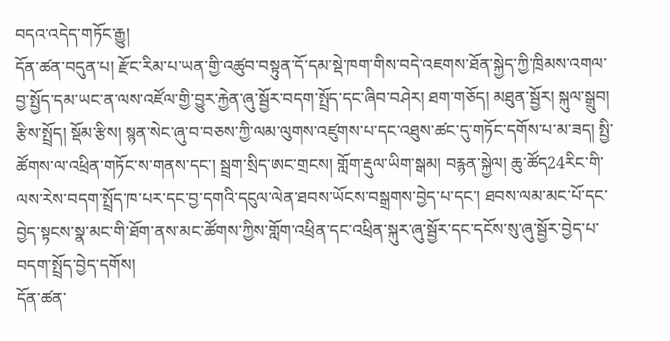བདའ་འདེད་གཏོང་རྒྱུ།
དོན་ཚན་བདུན་པ། རྫོང་རིམ་པ་ཡན་གྱི་འཚུབ་བསྟུན་དོ་དམ་སྡེ་ཁག་གིས་བདེ་འཇགས་ཐོན་སྐྱེད་ཀྱི་ཁྲིམས་འགལ་བྱ་སྤྱོད་དམ་ཡང་ན་ལས་འཛོལ་གྱི་བྱུར་རྐྱེན་ཞུ་སྦྱོར་བདག་སྤྲོད་དང་ཞིབ་བཤེར། ཐག་གཅོད། མཐུན་སྦྱོར། སྐུལ་སྒྲུབ། རྩིས་སྤྲོད། སྡོམ་རྩིས། སྙན་སེང་ཞུ་བ་བཅས་ཀྱི་ལམ་ལུགས་འཛུགས་པ་དང་འཐུས་ཚང་དུ་གཏོང་དགོས་པ་མ་ཟད། སྤྱི་ཚོགས་ལ་འཕྲིན་གཏོང་ས་གནས་དང་། སྦྲག་སྲིད་ཨང་གྲངས། གློག་རྡུལ་ཡིག་སྒམ། བརྙན་སྐྱེལ། ཆུ་ཚོད24རིང་གི་ལས་རེས་བདག་སྤྲོད་ཁ་པར་དང་བྱ་དགའི་དངུལ་ལེན་ཐབས་ཡོངས་བསྒྲགས་བྱེད་པ་དང་། ཐབས་ལམ་མང་པོ་དང་བྱེད་སྟངས་སྣ་མང་གི་ཐོག་ནས་མང་ཚོགས་ཀྱིས་གློག་འཕྲིན་དང་འཕྲིན་སྐུར་ཞུ་སྦྱོར་དང་དངོས་སུ་ཞུ་སྦྱོར་བྱེད་པ་བདག་སྤྲོད་བྱེད་དགོས།
དོན་ཚན་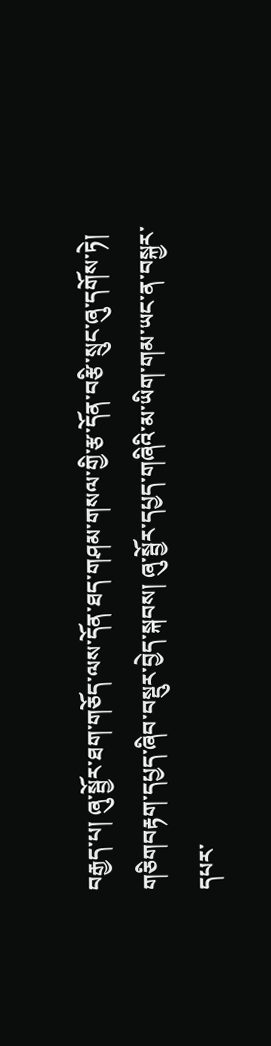བརྒྱད་པ། ཞུ་སྦྱོར་ཐག་གཅོད་ལས་དོན་ཐད་གཤམ་གསལ་གྱི་རྩ་དོན་བརྩི་སྲུང་ཞུ་དགོས་ཏེ།
གཅིགབརྟག་དཔྱད་ཞིབ་བསྡུར་བྱེད་སྐབས། ཞུ་སྦྱོར་དཔྱད་གཞིའི་མ་ཡིག་གམ་ཡང་ན་བསྐྱར་དཔར་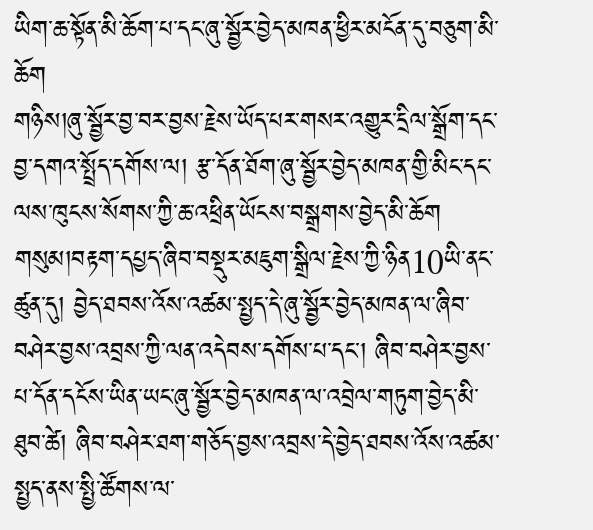ཡིག་ཆ་སྟོན་མི་ཆོག་པ་དང་ཞུ་སྦྱོར་བྱེད་མཁན་ཕྱིར་མངོན་དུ་བཅུག་མི་ཆོག
གཉིས།ཞུ་སྦྱོར་བྱ་བར་བྱས་རྗེས་ཡོད་པར་གསར་འགྱུར་དྲིལ་སྒྲོག་དང་བྱ་དགའ་སྤྲོད་དགོས་ལ། རྩ་དོན་ཐོག་ཞུ་སྦྱོར་བྱེད་མཁན་གྱི་མིང་དང་ལས་ཁུངས་སོགས་ཀྱི་ཆ་འཕྲིན་ཡོངས་བསྒྲགས་བྱེད་མི་ཆོག
གསུམ།བརྟག་དཔྱད་ཞིབ་བསྡུར་མཇུག་སྒྲིལ་རྗེས་ཀྱི་ཉིན10ཡི་ནང་ཚུན་དུ། བྱེད་ཐབས་འོས་འཚམ་སྤྱད་དེ་ཞུ་སྦྱོར་བྱེད་མཁན་ལ་ཞིབ་བཤེར་བྱས་འབྲས་ཀྱི་ལན་འདེབས་དགོས་པ་དང་། ཞིབ་བཤེར་བྱས་པ་དོན་དངོས་ཡིན་ཡང་ཞུ་སྦྱོར་བྱེད་མཁན་ལ་འབྲེལ་གཏུག་བྱེད་མི་ཐུབ་ཚེ། ཞིབ་བཤེར་ཐག་གཅོད་བྱས་འབྲས་དེ་བྱེད་ཐབས་འོས་འཚམ་སྤྱད་ནས་སྤྱི་ཚོགས་ལ་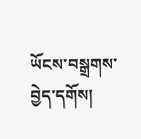ཡོངས་བསྒྲགས་བྱེད་དགོས།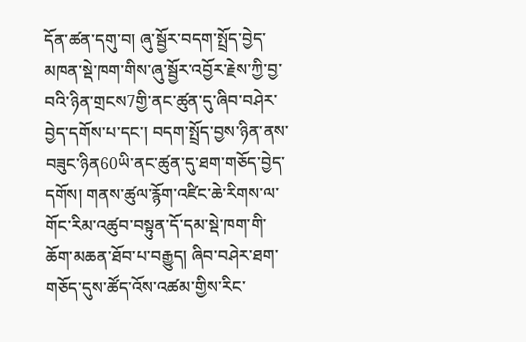དོན་ཚན་དགུ་བ། ཞུ་སྦྱོར་བདག་སྤྲོད་བྱེད་མཁན་སྡེ་ཁག་གིས་ཞུ་སྦྱོར་འབྱོར་རྗེས་ཀྱི་བྱ་བའི་ཉིན་གྲངས7གྱི་ནང་ཚུན་དུ་ཞིབ་བཤེར་བྱེད་དགོས་པ་དང་། བདག་སྤྲོད་བྱས་ཉིན་ནས་བཟུང་ཉིན60ཡི་ནང་ཚུན་དུ་ཐག་གཅོད་བྱེད་དགོས། གནས་ཚུལ་རྙོག་འཛིང་ཆེ་རིགས་ལ་གོང་རིམ་འཚུབ་བསྟུན་དོ་དམ་སྡེ་ཁག་གི་ཆོག་མཆན་ཐོབ་པ་བརྒྱུད། ཞིབ་བཤེར་ཐག་གཅོད་དུས་ཚོད་འོས་འཚམ་གྱིས་རིང་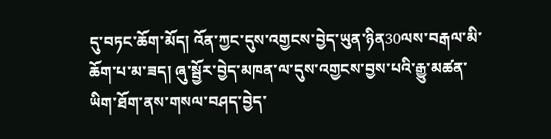དུ་བཏང་ཆོག་མོད། འོན་ཀྱང་དུས་འགྱངས་བྱེད་ཡུན་ཉིན30ལས་བརྒལ་མི་ཆོག་པ་མ་ཟད། ཞུ་སྦྱོར་བྱེད་མཁན་ལ་དུས་འགྱངས་བྱས་པའི་རྒྱུ་མཚན་ཡིག་ཐོག་ནས་གསལ་བཤད་བྱེད་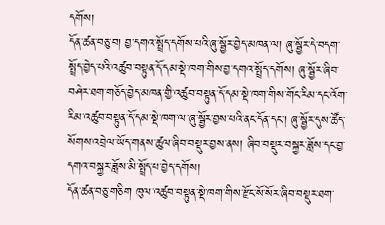དགོས།
དོན་ཚན་བཅུ་བ། བྱ་དགའ་སྤྲོད་དགོས་པའི་ཞུ་སྦྱོར་བྱེད་མཁན་ལ། ཞུ་སྦྱོར་དེ་བདག་སྤྲོད་བྱེད་པའི་འཚུབ་བསྟུན་དོ་དམ་སྡེ་ཁག་གིས་བྱ་དགའ་སྤྲོད་དགོས། ཞུ་སྦྱོར་ཞིབ་བཤེར་ཐག་གཅོད་བྱེད་མཁན་གྱི་འཚུབ་བསྟུན་དོ་དམ་སྡེ་ཁག་གིས་གོང་རིམ་དང་འོག་རིམ་འཚུབ་བསྟུན་དོ་དམ་སྡེ་ཁག་ལ་ཞུ་སྦྱོར་བྱས་པའི་ནང་དོན་དང་། ཞུ་སྦྱོར་དུས་ཚོད་སོགས་འབྲེལ་ཡོད་གནས་ཚུལ་ཞིབ་བསྡུར་བྱས་ནས། ཞིབ་བསྡུར་བསྐྱར་ཟློས་དང་བྱ་དགའ་བསྐྱར་ཟློས་མི་སྤྲོད་པ་བྱེད་དགོས།
དོན་ཚན་བཅུ་གཅིག ཁུལ་འཚུབ་བསྟུན་སྡེ་ཁག་གིས་རྫོང་སོ་སོར་ཞིབ་བསྡུར་ཐག་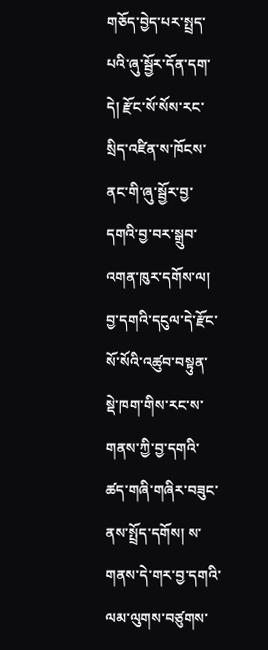གཅོད་བྱེད་པར་སྤྲད་པའི་ཞུ་སྦྱོར་དོན་དག་དེ། རྫོང་སོ་སོས་རང་སྲིད་འཛིན་ས་ཁོངས་ནང་གི་ཞུ་སྦྱོར་བྱ་དགའི་བྱ་བར་སྒྲུབ་འགན་ཁུར་དགོས་ལ། བྱ་དགའི་དངུལ་དེ་རྫོང་སོ་སོའི་འཚུབ་བསྟུན་སྡེ་ཁག་གིས་རང་ས་གནས་ཀྱི་བྱ་དགའི་ཚད་གཞི་གཞིར་བཟུང་ནས་སྤྲོད་དགོས། ས་གནས་དེ་གར་བྱ་དགའི་ལམ་ལུགས་བཙུགས་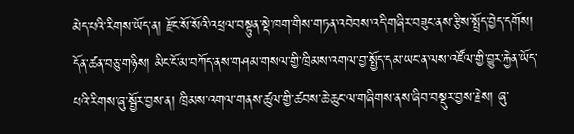མེད་པའི་རིགས་ཡོད་ན། རྫོང་སོ་སོའི་འཕྲལ་བསྟུན་སྡེ་ཁག་གིས་གཏན་འབེབས་འདི་གཞིར་བཟུང་ནས་རྩིས་སྤྲོད་བྱེད་དགོས།
དོན་ཚན་བཅུ་གཉིས། མིང་ངོ་མ་བཀོད་ནས་གཤམ་གསལ་གྱི་ཁྲིམས་འགལ་བྱ་སྤྱོད་དམ་ཡང་ན་ལས་འཛོལ་གྱི་བྱུར་རྐྱེན་ཡོད་པའི་རིགས་ཞུ་སྦྱོར་བྱས་ན། ཁྲིམས་འགལ་གནས་ཚུལ་གྱི་ཚབས་ཆེ་ཆུང་ལ་གཞིགས་ནས་ཞིབ་བསྡུར་བྱས་རྗེས། ཞུ་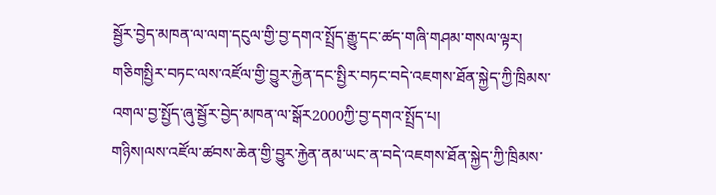སྦྱོར་བྱེད་མཁན་ལ་ལག་དངུལ་གྱི་བྱ་དགའ་སྤྲོད་རྒྱུ་དང་ཚད་གཞི་གཤམ་གསལ་ལྟར།
གཅིགསྤྱིར་བཏང་ལས་འཛོལ་གྱི་བྱུར་རྐྱེན་དང་སྤྱིར་བཏང་བདེ་འཇགས་ཐོན་སྐྱེད་ཀྱི་ཁྲིམས་འགལ་བྱ་སྤྱོད་ཞུ་སྦྱོར་བྱེད་མཁན་ལ་སྒོར2000ཀྱི་བྱ་དགའ་སྤྲོད་པ།
གཉིས།ལས་འཛོལ་ཚབས་ཆེན་གྱི་བྱུར་རྐྱེན་ནམ་ཡང་ན་བདེ་འཇགས་ཐོན་སྐྱེད་ཀྱི་ཁྲིམས་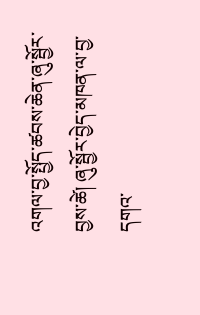འགལ་བྱ་སྤྱོད་ཚབས་ཆེན་ཞུ་སྦྱོར་བྱས་ཚེ། ཞུ་སྦྱོར་བྱེད་མཁན་ལ་བྱ་དགའ་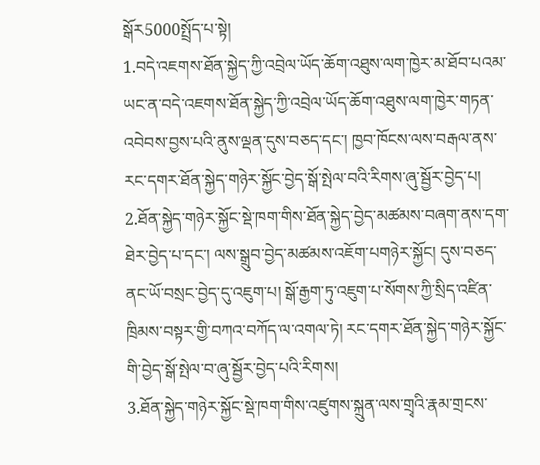སྒོར5000སྤྲོད་པ་སྟེ།
1.བདེ་འཇགས་ཐོན་སྐྱེད་ཀྱི་འབྲེལ་ཡོད་ཆོག་འཐུས་ལག་ཁྱེར་མ་ཐོབ་པའམ་ཡང་ན་བདེ་འཇགས་ཐོན་སྐྱེད་ཀྱི་འབྲེལ་ཡོད་ཆོག་འཐུས་ལག་ཁྱེར་གཏན་འབེབས་བྱས་པའི་ནུས་ལྡན་དུས་བཅད་དང་། ཁྱབ་ཁོངས་ལས་བརྒལ་ནས་རང་དགར་ཐོན་སྐྱེད་གཉེར་སྐྱོང་བྱེད་སྒོ་སྤེལ་བའི་རིགས་ཞུ་སྦྱོར་བྱེད་པ།
2.ཐོན་སྐྱེད་གཉེར་སྐྱོང་སྡེ་ཁག་གིས་ཐོན་སྐྱེད་བྱེད་མཚམས་བཞག་ནས་དག་ཐེར་བྱེད་པ་དང་། ལས་སྒྲུབ་བྱེད་མཚམས་འཇོག་པགཉེར་སྐྱོང། དུས་བཅད་ནང་ཡོ་བསྲང་བྱེད་དུ་འཇུག་པ། སྒོ་རྒྱག་ཏུ་འཇུག་པ་སོགས་ཀྱི་སྲིད་འཛིན་ཁྲིམས་བསྟར་གྱི་བཀའ་བཀོད་ལ་འགལ་ཏེ། རང་དགར་ཐོན་སྐྱེད་གཉེར་སྐྱོང་གི་བྱེད་སྒོ་སྤེལ་བ་ཞུ་སྦྱོར་བྱེད་པའི་རིགས།
3.ཐོན་སྐྱེད་གཉེར་སྐྱོང་སྡེ་ཁག་གིས་འཛུགས་སྐྲུན་ལས་གྲྭའི་རྣམ་གྲངས་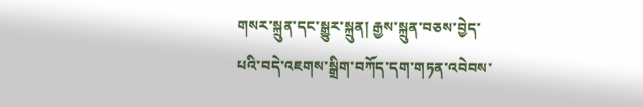གསར་སྐྲུན་དང་སྒྱུར་སྐྲུན། རྒྱས་སྐྲུན་བཅས་བྱེད་པའི་བདེ་འཇགས་སྒྲིག་བཀོད་དག་གཏན་འབེབས་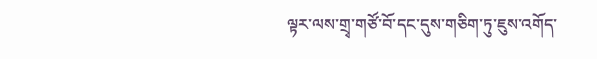ལྟར་ལས་གྲྭ་གཙོ་བོ་དང་དུས་གཅིག་ཏུ་ཇུས་འགོད་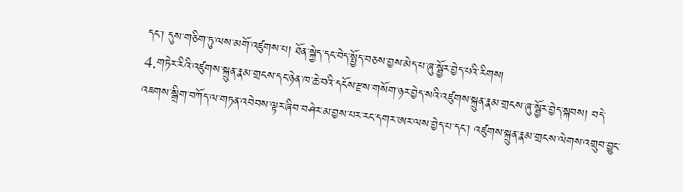དང་། དུས་གཅིག་ཏུ་ལས་མགོ་འཛུགས་པ། ཐོན་སྐྱེད་དང་བེད་སྤྱོད་བཅས་བྱས་མེད་པ་ཞུ་སྦྱོར་བྱེད་པའི་རིགས།
4.གཏེར་རིའི་འཛུགས་སྐྲུན་རྣམ་གྲངས་དང་ཉེན་ཁ་ཆེ་བའི་དངོས་རྫས་གསོག་ཉར་བྱེད་སའི་འཛུགས་སྐྲུན་རྣམ་གྲངས་ཞུ་སྦྱོར་བྱེད་སྐབས། བདེ་འཇགས་སྒྲིག་བཀོད་ལ་གཏན་འབེབས་ལྟར་ཞིབ་བཤེར་མ་བྱས་པར་རང་དགར་ཨར་ལས་བྱེད་པ་དང་། འཛུགས་སྐྲུན་རྣམ་གྲངས་ལེགས་འགྲུབ་བྱུང་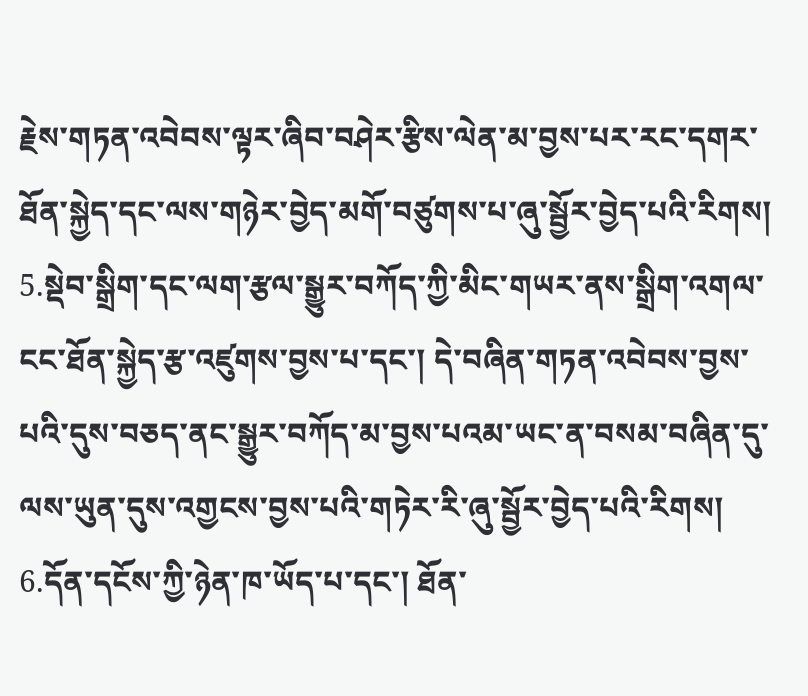རྗེས་གཏན་འབེབས་ལྟར་ཞིབ་བཤེར་རྩིས་ལེན་མ་བྱས་པར་རང་དགར་ཐོན་སྐྱེད་དང་ལས་གཉེར་བྱེད་མགོ་བཙུགས་པ་ཞུ་སྦྱོར་བྱེད་པའི་རིགས།
5.སྡེབ་སྒྲིག་དང་ལག་རྩལ་སྒྱུར་བཀོད་ཀྱི་མིང་གཡར་ནས་སྒྲིག་འགལ་ངང་ཐོན་སྐྱེད་རྩ་འཛུགས་བྱས་པ་དང་། དེ་བཞིན་གཏན་འབེབས་བྱས་པའི་དུས་བཅད་ནང་སྒྱུར་བཀོད་མ་བྱས་པའམ་ཡང་ན་བསམ་བཞིན་དུ་ལས་ཡུན་དུས་འགྱངས་བྱས་པའི་གཏེར་རི་ཞུ་སྦྱོར་བྱེད་པའི་རིགས།
6.དོན་དངོས་ཀྱི་ཉེན་ཁ་ཡོད་པ་དང་། ཐོན་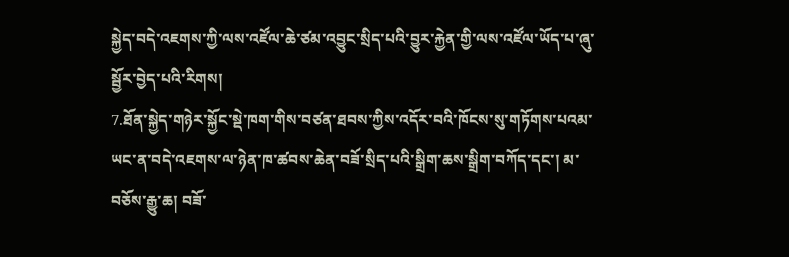སྐྱེད་བདེ་འཇགས་ཀྱི་ལས་འཛོལ་ཆེ་ཙམ་འབྱུང་སྲིད་པའི་བྱུར་རྐྱེན་གྱི་ལས་འཛོལ་ཡོད་པ་ཞུ་སྦྱོར་བྱེད་པའི་རིགས།
7.ཐོན་སྐྱེད་གཉེར་སྐྱོང་སྡེ་ཁག་གིས་བཙན་ཐབས་ཀྱིས་འདོར་བའི་ཁོངས་སུ་གཏོགས་པའམ་ཡང་ན་བདེ་འཇགས་ལ་ཉེན་ཁ་ཚབས་ཆེན་བཟོ་སྲིད་པའི་སྒྲིག་ཆས་སྒྲིག་བཀོད་དང་། མ་བཅོས་རྒྱུ་ཆ། བཟོ་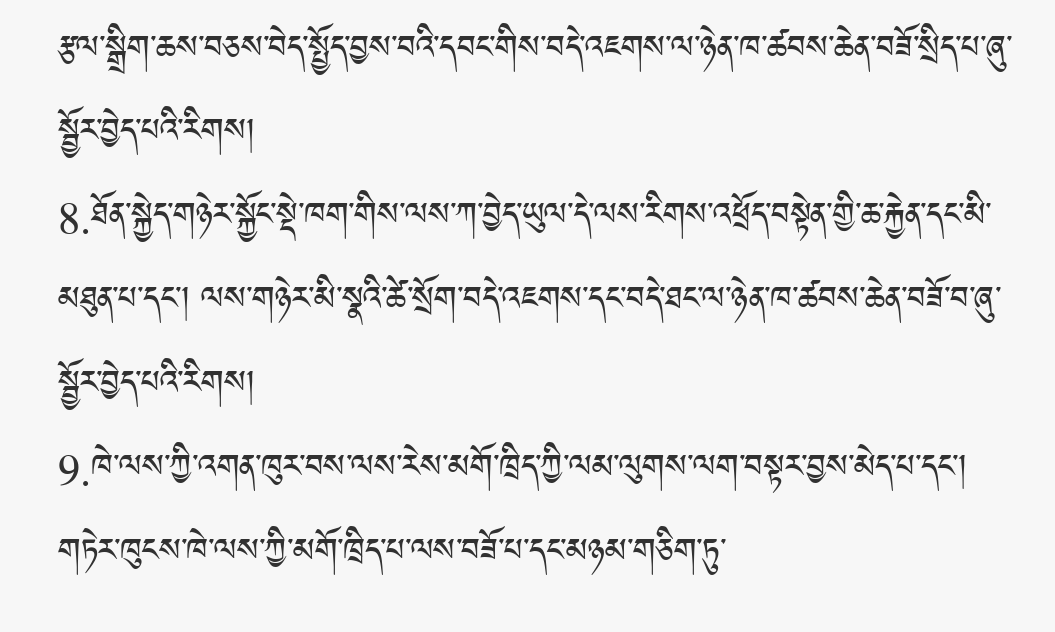རྩལ་སྒྲིག་ཆས་བཅས་བེད་སྤྱོད་བྱས་བའི་དབང་གིས་བདེ་འཇགས་ལ་ཉེན་ཁ་ཚབས་ཆེན་བཟོ་སྲིད་པ་ཞུ་སྦྱོར་བྱེད་པའི་རིགས།
8.ཐོན་སྐྱེད་གཉེར་སྐྱོང་སྡེ་ཁག་གིས་ལས་ཀ་བྱེད་ཡུལ་དེ་ལས་རིགས་འཕྲོད་བསྟེན་གྱི་ཆ་རྐྱེན་དང་མི་མཐུན་པ་དང་། ལས་གཉེར་མི་སྣའི་ཚེ་སྲོག་བདེ་འཇགས་དང་བདེ་ཐང་ལ་ཉེན་ཁ་ཚབས་ཆེན་བཟོ་བ་ཞུ་སྦྱོར་བྱེད་པའི་རིགས།
9.ཁེ་ལས་ཀྱི་འགན་ཁུར་བས་ལས་རེས་མགོ་ཁྲིད་ཀྱི་ལམ་ལུགས་ལག་བསྟར་བྱས་མེད་པ་དང་། གཏེར་ཁུངས་ཁེ་ལས་ཀྱི་མགོ་ཁྲིད་པ་ལས་བཟོ་པ་དང་མཉམ་གཅིག་ཏུ་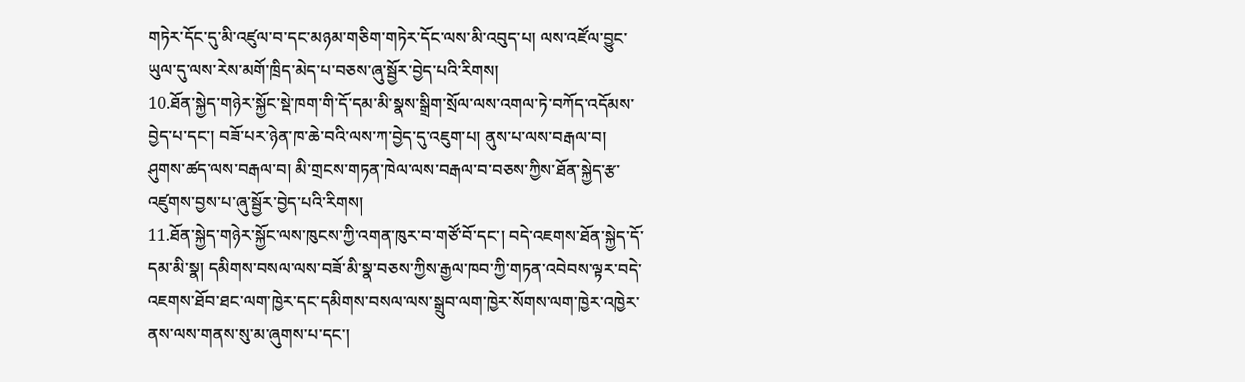གཏེར་དོང་དུ་མི་འཛུལ་བ་དང་མཉམ་གཅིག་གཏེར་དོང་ལས་མི་འབུད་པ། ལས་འཛོལ་བྱུང་ཡུལ་དུ་ལས་རེས་མགོ་ཁྲིད་མེད་པ་བཅས་ཞུ་སྦྱོར་བྱེད་པའི་རིགས།
10.ཐོན་སྐྱེད་གཉེར་སྐྱོང་སྡེ་ཁག་གི་དོ་དམ་མི་སྣས་སྒྲིག་སྲོལ་ལས་འགལ་ཏེ་བཀོད་འདོམས་བྱེད་པ་དང་། བཟོ་པར་ཉེན་ཁ་ཆེ་བའི་ལས་ཀ་བྱེད་དུ་འཇུག་པ། ནུས་པ་ལས་བརྒལ་བ། ཤུགས་ཚད་ལས་བརྒལ་བ། མི་གྲངས་གཏན་ཁེལ་ལས་བརྒལ་བ་བཅས་ཀྱིས་ཐོན་སྐྱེད་རྩ་འཛུགས་བྱས་པ་ཞུ་སྦྱོར་བྱེད་པའི་རིགས།
11.ཐོན་སྐྱེད་གཉེར་སྐྱོང་ལས་ཁུངས་ཀྱི་འགན་ཁུར་བ་གཙོ་བོ་དང་། བདེ་འཇགས་ཐོན་སྐྱེད་དོ་དམ་མི་སྣ། དམིགས་བསལ་ལས་བཟོ་མི་སྣ་བཅས་ཀྱིས་རྒྱལ་ཁབ་ཀྱི་གཏན་འབེབས་ལྟར་བདེ་འཇགས་ཐོབ་ཐང་ལག་ཁྱེར་དང་དམིགས་བསལ་ལས་སྒྲུབ་ལག་ཁྱེར་སོགས་ལག་ཁྱེར་འཁྱེར་ནས་ལས་གནས་སུ་མ་ཞུགས་པ་དང་།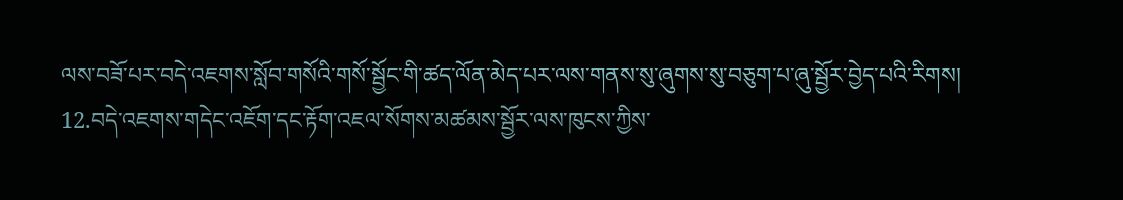ལས་བཟོ་པར་བདེ་འཇགས་སློབ་གསོའི་གསོ་སྦྱོང་གི་ཚད་ལོན་མེད་པར་ལས་གནས་སུ་ཞུགས་སུ་བཅུག་པ་ཞུ་སྦྱོར་བྱེད་པའི་རིགས།
12.བདེ་འཇགས་གདེང་འཇོག་དང་རྟོག་འཇལ་སོགས་མཚམས་སྦྱོར་ལས་ཁུངས་ཀྱིས་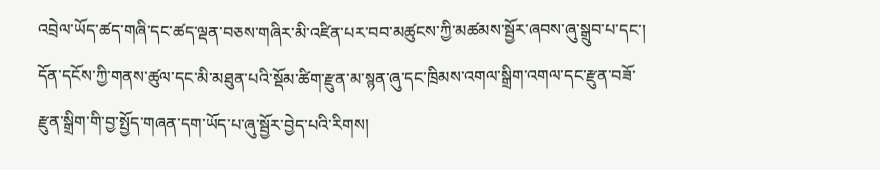འབྲེལ་ཡོད་ཚད་གཞི་དང་ཚད་ལྡན་བཅས་གཞིར་མི་འཛིན་པར་བབ་མཚུངས་ཀྱི་མཚམས་སྦྱོར་ཞབས་ཞུ་སྒྲུབ་པ་དང་། དོན་དངོས་ཀྱི་གནས་ཚུལ་དང་མི་མཐུན་པའི་སྡོམ་ཚིག་རྫུན་མ་སྙན་ཞུ་དང་ཁྲིམས་འགལ་སྒྲིག་འགལ་དང་རྫུན་བཟོ་རྫུན་སྒྲིག་གི་བྱ་སྤྱོད་གཞན་དག་ཡོད་པ་ཞུ་སྦྱོར་བྱེད་པའི་རིགས།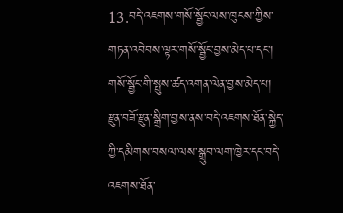13.བདེ་འཇགས་གསོ་སྦྱོང་ལས་ཁུངས་ཀྱིས་གཏན་འབེབས་ལྟར་གསོ་སྦྱོང་བྱས་མེད་པ་དང་། གསོ་སྦྱོང་གི་སྤུས་ཚད་འགན་ལེན་བྱས་མེད་པ། རྫུན་བཟོ་རྫུན་སྒྲིག་བྱས་ནས་བདེ་འཇགས་ཐོན་སྐྱེད་ཀྱི་དམིགས་བསལ་ལས་སྒྲུབ་ལག་ཁྱེར་དང་བདེ་འཇགས་ཐོན་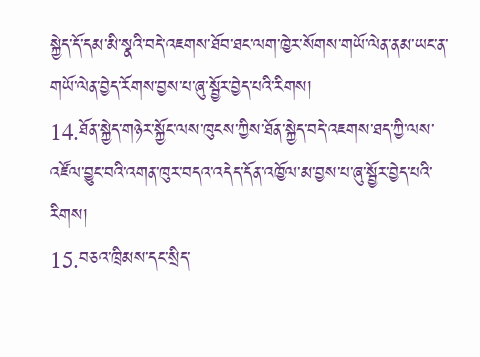སྐྱེད་དོ་དམ་མི་སྣའི་བདེ་འཇགས་ཐོབ་ཐང་ལག་ཁྱེར་སོགས་གཡོ་ལེན་ནམ་ཡང་ན་གཡོ་ལེན་བྱེད་རོགས་བྱས་པ་ཞུ་སྦྱོར་བྱེད་པའི་རིགས།
14.ཐོན་སྐྱེད་གཉེར་སྐྱོང་ལས་ཁུངས་ཀྱིས་ཐོན་སྐྱེད་བདེ་འཇགས་ཐད་ཀྱི་ལས་འཛོལ་བྱུང་བའི་འགན་ཁུར་བདའ་འདེད་དོན་འཁྱོལ་མ་བྱས་པ་ཞུ་སྦྱོར་བྱེད་པའི་རིགས།
15.བཅའ་ཁྲིམས་དང་སྲིད་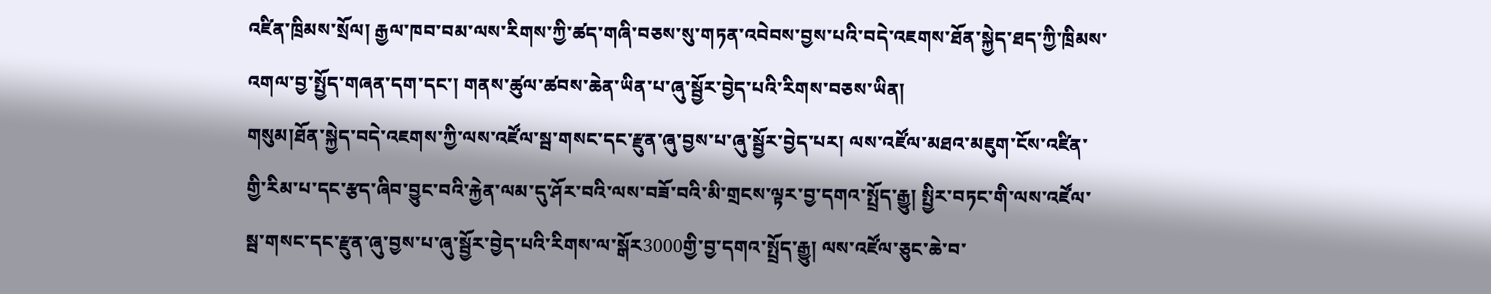འཛིན་ཁྲིམས་སྲོལ། རྒྱལ་ཁབ་བམ་ལས་རིགས་ཀྱི་ཚད་གཞི་བཅས་སུ་གཏན་འབེབས་བྱས་པའི་བདེ་འཇགས་ཐོན་སྐྱེད་ཐད་ཀྱི་ཁྲིམས་འགལ་བྱ་སྤྱོད་གཞན་དག་དང་། གནས་ཚུལ་ཚབས་ཆེན་ཡིན་པ་ཞུ་སྦྱོར་བྱེད་པའི་རིགས་བཅས་ཡིན།
གསུམ།ཐོན་སྐྱེད་བདེ་འཇགས་ཀྱི་ལས་འཛོལ་སྦ་གསང་དང་རྫུན་ཞུ་བྱས་པ་ཞུ་སྦྱོར་བྱེད་པར། ལས་འཛོལ་མཐའ་མཇུག་ངོས་འཛིན་གྱི་རིམ་པ་དང་རྩད་ཞིབ་བྱུང་བའི་རྐྱེན་ལམ་དུ་ཤོར་བའི་ལས་བཟོ་བའི་མི་གྲངས་ལྟར་བྱ་དགའ་སྤྲོད་རྒྱུ། སྤྱིར་བཏང་གི་ལས་འཛོལ་སྦ་གསང་དང་རྫུན་ཞུ་བྱས་པ་ཞུ་སྦྱོར་བྱེད་པའི་རིགས་ལ་སྒོར3000གྱི་བྱ་དགའ་སྤྲོད་རྒྱུ། ལས་འཛོལ་ཅུང་ཆེ་བ་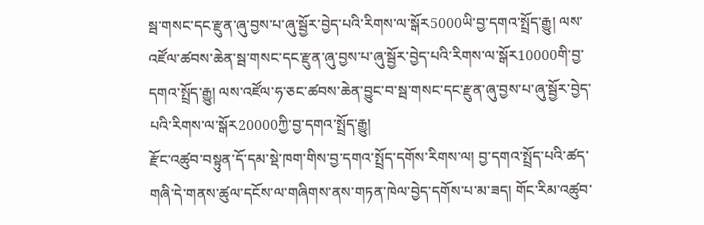སྦ་གསང་དང་རྫུན་ཞུ་བྱས་པ་ཞུ་སྦྱོར་བྱེད་པའི་རིགས་ལ་སྒོར5000ཡི་བྱ་དགའ་སྤྲོད་རྒྱུ། ལས་འཛོལ་ཚབས་ཆེན་སྦ་གསང་དང་རྫུན་ཞུ་བྱས་པ་ཞུ་སྦྱོར་བྱེད་པའི་རིགས་ལ་སྒོར10000གི་བྱ་དགའ་སྤྲོད་རྒྱུ། ལས་འཛོལ་ཧ་ཅང་ཚབས་ཆེན་བྱུང་བ་སྦ་གསང་དང་རྫུན་ཞུ་བྱས་པ་ཞུ་སྦྱོར་བྱེད་པའི་རིགས་ལ་སྒོར20000ཀྱི་བྱ་དགའ་སྤྲོད་རྒྱུ།
རྫོང་འཚུབ་བསྟུན་དོ་དམ་སྡེ་ཁག་གིས་བྱ་དགའ་སྤྲོད་དགོས་རིགས་ལ། བྱ་དགའ་སྤྲོད་པའི་ཚད་གཞི་དེ་གནས་ཚུལ་དངོས་ལ་གཞིགས་ནས་གཏན་ཁེལ་བྱེད་དགོས་པ་མ་ཟད། གོང་རིམ་འཚུབ་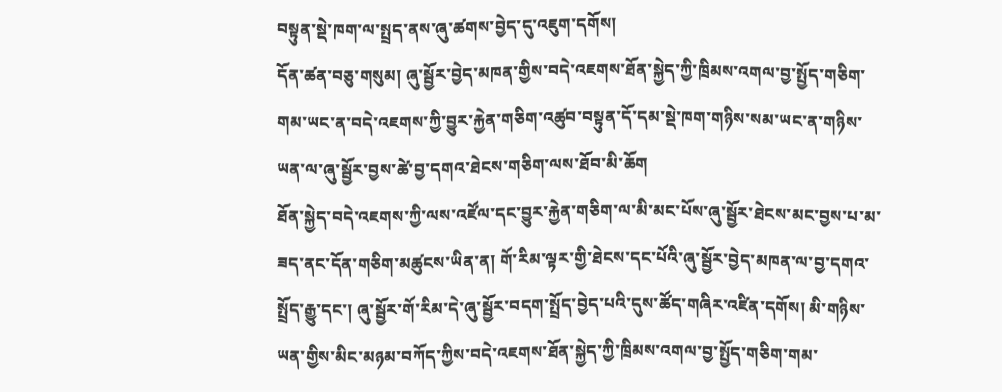བསྟུན་སྡེ་ཁག་ལ་སྤྲད་ནས་ཞུ་ཚགས་བྱེད་དུ་འཇུག་དགོས།
དོན་ཚན་བཅུ་གསུམ། ཞུ་སྦྱོར་བྱེད་མཁན་གྱིས་བདེ་འཇགས་ཐོན་སྐྱེད་ཀྱི་ཁྲིམས་འགལ་བྱ་སྤྱོད་གཅིག་གམ་ཡང་ན་བདེ་འཇགས་ཀྱི་བྱུར་རྐྱེན་གཅིག་འཚུབ་བསྟུན་དོ་དམ་སྡེ་ཁག་གཉིས་སམ་ཡང་ན་གཉིས་ཡན་ལ་ཞུ་སྦྱོར་བྱས་ཚེ་བྱ་དགའ་ཐེངས་གཅིག་ལས་ཐོབ་མི་ཆོག
ཐོན་སྐྱེད་བདེ་འཇགས་ཀྱི་ལས་འཛོལ་དང་བྱུར་རྐྱེན་གཅིག་ལ་མི་མང་པོས་ཞུ་སྦྱོར་ཐེངས་མང་བྱས་པ་མ་ཟད་ནང་དོན་གཅིག་མཚུངས་ཡིན་ན། གོ་རིམ་ལྟར་གྱི་ཐེངས་དང་པོའི་ཞུ་སྦྱོར་བྱེད་མཁན་ལ་བྱ་དགའ་སྤྲོད་རྒྱུ་དང་། ཞུ་སྦྱོར་གོ་རིམ་དེ་ཞུ་སྦྱོར་བདག་སྤྲོད་བྱེད་པའི་དུས་ཚོད་གཞིར་འཛིན་དགོས། མི་གཉིས་ཡན་གྱིས་མིང་མཉམ་བཀོད་ཀྱིས་བདེ་འཇགས་ཐོན་སྐྱེད་ཀྱི་ཁྲིམས་འགལ་བྱ་སྤྱོད་གཅིག་གམ་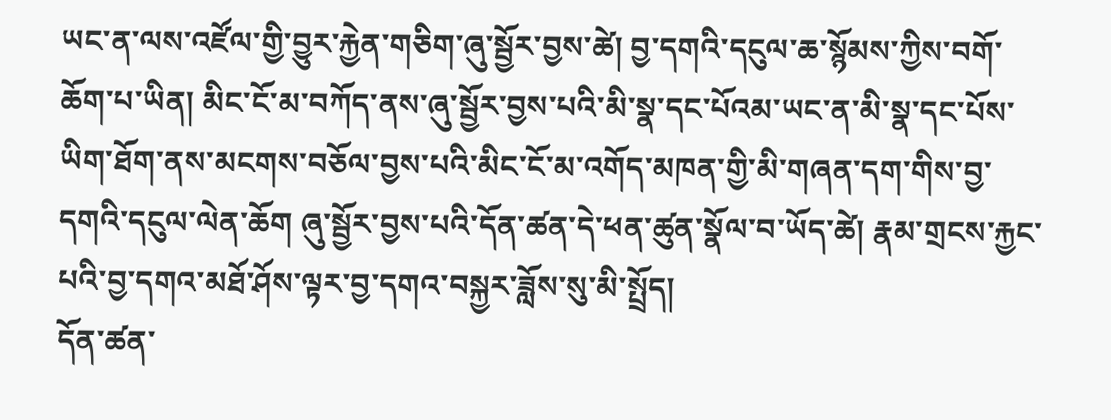ཡང་ན་ལས་འཛོལ་གྱི་བྱུར་རྐྱེན་གཅིག་ཞུ་སྦྱོར་བྱས་ཚེ། བྱ་དགའི་དངུལ་ཆ་སྙོམས་ཀྱིས་བགོ་ཆོག་པ་ཡིན། མིང་ངོ་མ་བཀོད་ནས་ཞུ་སྦྱོར་བྱས་པའི་མི་སྣ་དང་པོའམ་ཡང་ན་མི་སྣ་དང་པོས་ཡིག་ཐོག་ནས་མངགས་བཅོལ་བྱས་པའི་མིང་ངོ་མ་འགོད་མཁན་གྱི་མི་གཞན་དག་གིས་བྱ་དགའི་དངུལ་ལེན་ཆོག ཞུ་སྦྱོར་བྱས་པའི་དོན་ཚན་དེ་ཕན་ཚུན་སྣོལ་བ་ཡོད་ཚེ། རྣམ་གྲངས་རྐྱང་པའི་བྱ་དགའ་མཐོ་ཤོས་ལྟར་བྱ་དགའ་བསྐྱར་ཟློས་སུ་མི་སྤྲོད།
དོན་ཚན་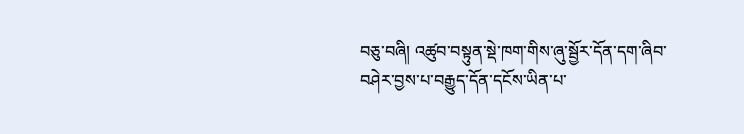བཅུ་བཞི། འཚུབ་བསྟུན་སྡེ་ཁག་གིས་ཞུ་སྦྱོར་དོན་དག་ཞིབ་བཤེར་བྱས་པ་བརྒྱུད་དོན་དངོས་ཡིན་པ་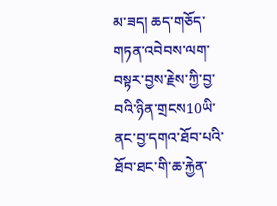མ་ཟད། ཆད་གཅོད་གཏན་འབེབས་ལག་བསྟར་བྱས་རྗེས་ཀྱི་བྱ་བའི་ཉིན་གྲངས10ཡི་ནང་བྱ་དགའ་ཐོབ་པའི་ཐོབ་ཐང་གི་ཆ་རྐྱེན་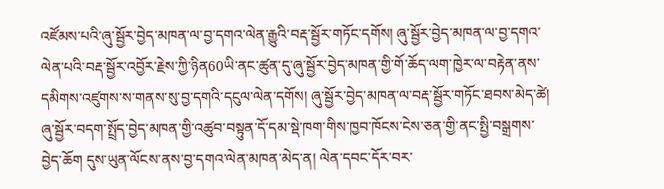འཛོམས་པའི་ཞུ་སྦྱོར་བྱེད་མཁན་ལ་བྱ་དགའ་ལེན་རྒྱུའི་བརྡ་སྦྱོར་གཏོང་དགོས། ཞུ་སྦྱོར་བྱེད་མཁན་ལ་བྱ་དགའ་ལེན་པའི་བརྡ་སྦྱོར་འབྱོར་རྗེས་ཀྱི་ཉིན60ཡི་ནང་ཚུན་དུ་ཞུ་སྦྱོར་བྱེད་མཁན་གྱི་གོ་ཆོད་ལག་ཁྱེར་ལ་བརྟེན་ནས་དམིགས་འཛུགས་ས་གནས་སུ་བྱ་དགའི་དངུལ་ལེན་དགོས། ཞུ་སྦྱོར་བྱེད་མཁན་ལ་བརྡ་སྦྱོར་གཏོང་ཐབས་མེད་ཚེ། ཞུ་སྦྱོར་བདག་སྤྲོད་བྱེད་མཁན་གྱི་འཚུབ་བསྟུན་དོ་དམ་སྡེ་ཁག་གིས་ཁྱབ་ཁོངས་ངེས་ཅན་གྱི་ནང་སྤྱི་བསྒྲགས་བྱེད་ཆོག དུས་ཡུན་ལོངས་ནས་བྱ་དགའ་ལེན་མཁན་མེད་ན། ལེན་དབང་དོར་བར་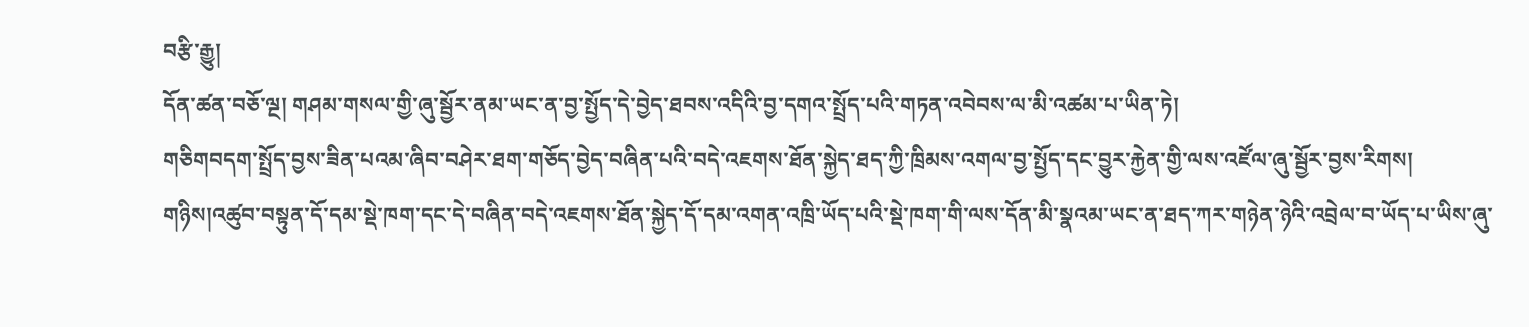བརྩི་རྒྱུ།
དོན་ཚན་བཅོ་ལྔ། གཤམ་གསལ་གྱི་ཞུ་སྦྱོར་ནམ་ཡང་ན་བྱ་སྤྱོད་དེ་བྱེད་ཐབས་འདིའི་བྱ་དགའ་སྤྲོད་པའི་གཏན་འབེབས་ལ་མི་འཚམ་པ་ཡིན་ཏེ།
གཅིགབདག་སྤྲོད་བྱས་ཟིན་པའམ་ཞིབ་བཤེར་ཐག་གཅོད་བྱེད་བཞིན་པའི་བདེ་འཇགས་ཐོན་སྐྱེད་ཐད་ཀྱི་ཁྲིམས་འགལ་བྱ་སྤྱོད་དང་བྱུར་རྐྱེན་གྱི་ལས་འཛོལ་ཞུ་སྦྱོར་བྱས་རིགས།
གཉིས།འཚུབ་བསྟུན་དོ་དམ་སྡེ་ཁག་དང་དེ་བཞིན་བདེ་འཇགས་ཐོན་སྐྱེད་དོ་དམ་འགན་འཁྲི་ཡོད་པའི་སྡེ་ཁག་གི་ལས་དོན་མི་སྣའམ་ཡང་ན་ཐད་ཀར་གཉེན་ཉེའི་འབྲེལ་བ་ཡོད་པ་ཡིས་ཞུ་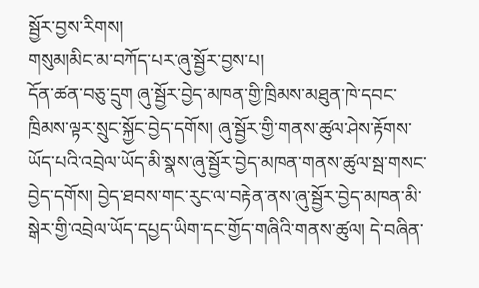སྦྱོར་བྱས་རིགས།
གསུམ།མིང་མ་བཀོད་པར་ཞུ་སྦྱོར་བྱས་པ།
དོན་ཚན་བཅུ་དྲུག ཞུ་སྦྱོར་བྱེད་མཁན་གྱི་ཁྲིམས་མཐུན་ཁེ་དབང་ཁྲིམས་ལྟར་སྲུང་སྐྱོང་བྱེད་དགོས། ཞུ་སྦྱོར་གྱི་གནས་ཚུལ་ཤེས་རྟོགས་ཡོད་པའི་འབྲེལ་ཡོད་མི་སྣས་ཞུ་སྦྱོར་བྱེད་མཁན་གནས་ཚུལ་སྦ་གསང་བྱེད་དགོས། བྱེད་ཐབས་གང་རུང་ལ་བརྟེན་ནས་ཞུ་སྦྱོར་བྱེད་མཁན་མི་སྒེར་གྱི་འབྲེལ་ཡོད་དཔྱད་ཡིག་དང་གྱོད་གཞིའི་གནས་ཚུལ། དེ་བཞིན་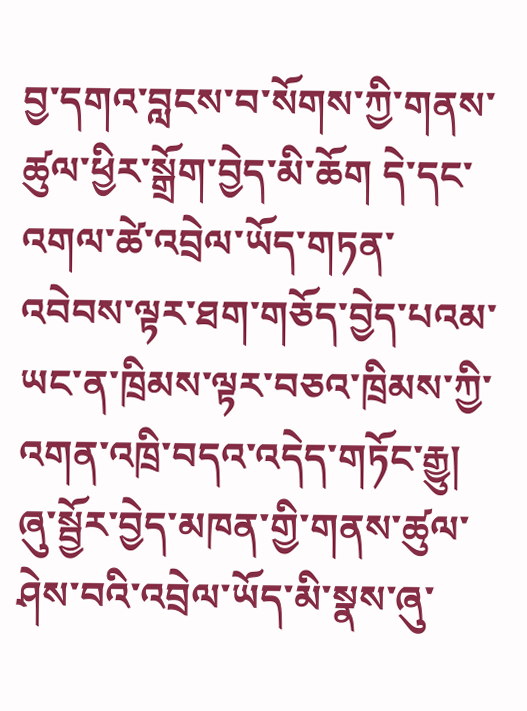བྱ་དགའ་བླངས་བ་སོགས་ཀྱི་གནས་ཚུལ་ཕྱིར་སྒྲོག་བྱེད་མི་ཆོག དེ་དང་འགལ་ཚེ་འབྲེལ་ཡོད་གཏན་འབེབས་ལྟར་ཐག་གཅོད་བྱེད་པའམ་ཡང་ན་ཁྲིམས་ལྟར་བཅའ་ཁྲིམས་ཀྱི་འགན་འཁྲི་བདའ་འདེད་གཏོང་རྒྱུ།
ཞུ་སྦྱོར་བྱེད་མཁན་གྱི་གནས་ཚུལ་ཤེས་བའི་འབྲེལ་ཡོད་མི་སྣས་ཞུ་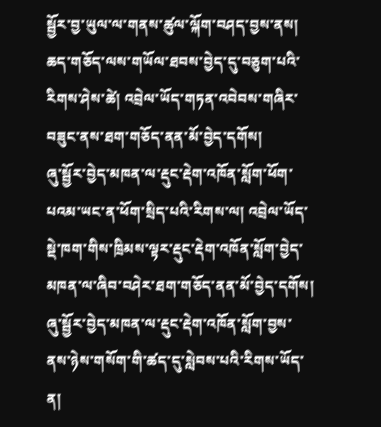སྦྱོར་བྱ་ཡུལ་ལ་གནས་ཚུལ་ལྐོག་བཤད་བྱས་ནས། ཆད་གཅོད་ལས་གཡོལ་ཐབས་བྱེད་དུ་བཅུག་པའི་རིགས་ཤེས་ཚེ། འབྲེལ་ཡོད་གཏན་འབེབས་གཞིར་བཟུང་ནས་ཐག་གཅོད་ནན་མོ་བྱེད་དགོས།
ཞུ་སྦྱོར་བྱེད་མཁན་ལ་རྡུང་རྡེག་འཁོན་སློག་ཕོག་པའམ་ཡང་ན་ཕོག་སྲིད་པའི་རིགས་ལ། འབྲེལ་ཡོད་སྡེ་ཁག་གིས་ཁྲིམས་ལྟར་རྡུང་རྡེག་འཁོན་སློག་བྱེད་མཁན་ལ་ཞིབ་བཤེར་ཐག་གཅོད་ནན་མོ་བྱེད་དགོས། ཞུ་སྦྱོར་བྱེད་མཁན་ལ་རྡུང་རྡེག་འཁོན་སློག་བྱས་ནས་ཉེས་གསོག་གི་ཚད་དུ་སླེབས་པའི་རིགས་ཡོད་ན།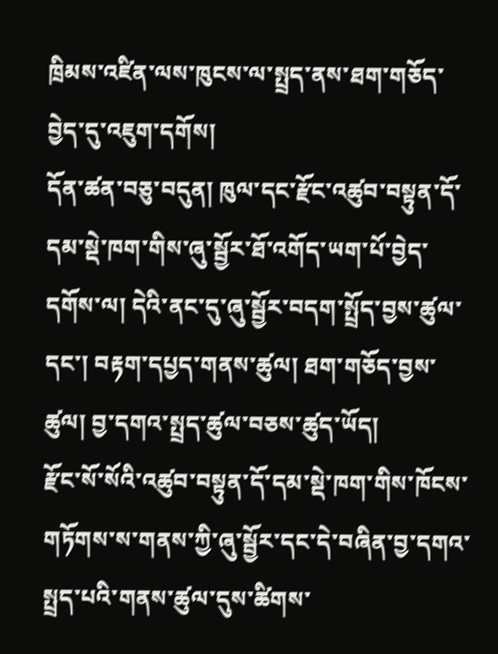ཁྲིམས་འཛིན་ལས་ཁུངས་ལ་སྤྲད་ནས་ཐག་གཅོད་བྱེད་དུ་འཇུག་དགོས།
དོན་ཚན་བཅུ་བདུན། ཁུལ་དང་རྫོང་འཚུབ་བསྟུན་དོ་དམ་སྡེ་ཁག་གིས་ཞུ་སྦྱོར་ཐོ་འགོད་ཡག་པོ་བྱེད་དགོས་ལ། དེའི་ནང་དུ་ཞུ་སྦྱོར་བདག་སྤྲོད་བྱས་ཚུལ་དང་། བརྟག་དཔྱད་གནས་ཚུལ། ཐག་གཅོད་བྱས་ཚུལ། བྱ་དགའ་སྤྲད་ཚུལ་བཅས་ཚུད་ཡོད།
རྫོང་སོ་སོའི་འཚུབ་བསྟུན་དོ་དམ་སྡེ་ཁག་གིས་ཁོངས་གཏོགས་ས་གནས་ཀྱི་ཞུ་སྦྱོར་དང་དེ་བཞིན་བྱ་དགའ་སྤྲད་པའི་གནས་ཚུལ་དུས་ཚིགས་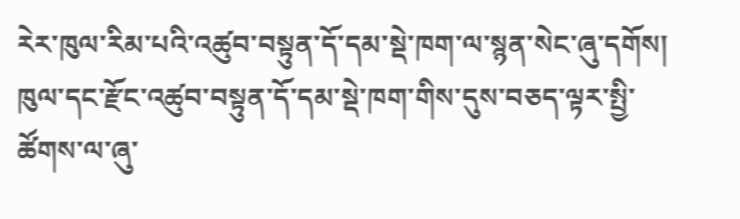རེར་ཁུལ་རིམ་པའི་འཚུབ་བསྟུན་དོ་དམ་སྡེ་ཁག་ལ་སྙན་སེང་ཞུ་དགོས།
ཁུལ་དང་རྫོང་འཚུབ་བསྟུན་དོ་དམ་སྡེ་ཁག་གིས་དུས་བཅད་ལྟར་སྤྱི་ཚོགས་ལ་ཞུ་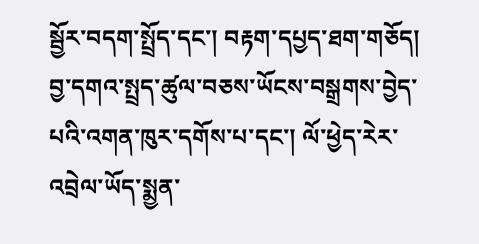སྦྱོར་བདག་སྤྲོད་དང་། བརྟག་དཔྱད་ཐག་གཅོད། བྱ་དགའ་སྤྲད་ཚུལ་བཅས་ཡོངས་བསྒྲགས་བྱེད་པའི་འགན་ཁུར་དགོས་པ་དང་། ལོ་ཕྱེད་རེར་འབྲེལ་ཡོད་སྨྱན་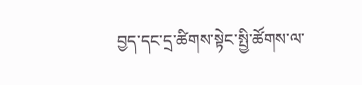བྱད་དང་དྲ་ཚིགས་སྟེང་སྤྱི་ཚོགས་ལ་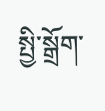སྤྱི་སྒྲོག་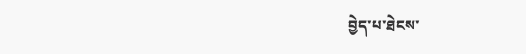བྱེད་པ་ཐེངས་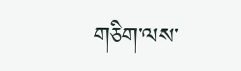གཅིག་ལས་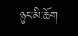ཉུང་མི་ཆོག